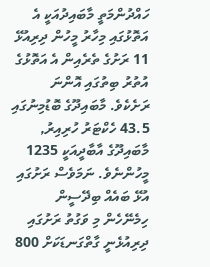ހައްދުންމަތީ މާބައިދުއަކީ އެ އަތޮޅުގައި މިހާރު މީހުން ދިރިއުޅޭ 11 ރަށުގެ ތެރެއިން އެ އަތޮޅުގެ އުތުރު ބިތުގައި އޮންނަ ރަށެކެވެ. މާބައިދޫގެ ބޮޑުމިނުގައި 43.5 ހެކްޓަރު ހުރިއިރު, މާބައިދޫގެ އާބާދީއަކީ 1235 މީހުންނެވެ. ނަމަވެސް ރަށުގައި އުޅޭ ބައެއް ބިދޭސީން ހިމެނޭހެން މި ވަގުތު ރަށުގައި ދިރިއުޅެނީ ގާތްގަނޑަކަށް 800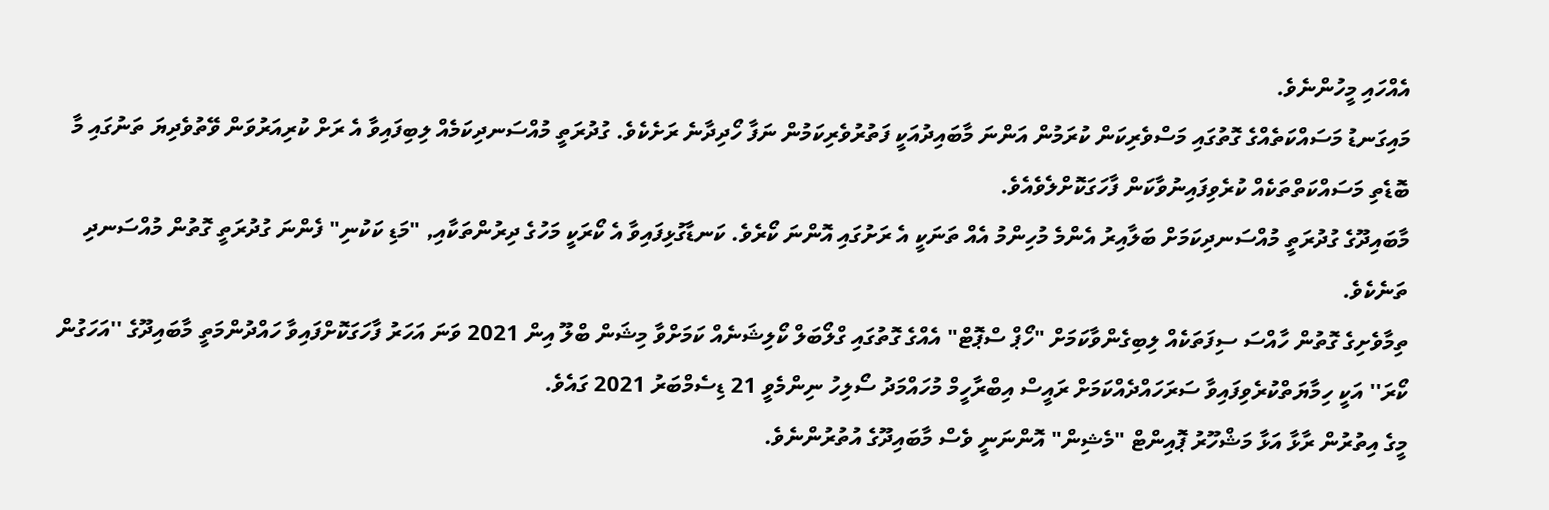އެއްހައި މީހުންނެވެ.
މައިގަނޑު މަސައްކަތެއްގެ ގޮތުގައި މަސްވެރިކަން ކުރަމުން އަންނަ މާބައިދުއަކީ ފަތުރުވެރިކަމުން ނަފާ ހޯދިދާނެ ރަށެކެވެ. ގުދުރަތީ މުއްސަނދިކަމެއް ލިބިފައިވާ އެ ރަށް ކުރިއަރުވަން ވޭތުވެދިޔަ ތަނުގައި މާ ބޮޑެތި މަސައްކަތްތަކެއް ކުރެވިފައިނުވާކަން ފާހަގަކޮށްލެވެއެވެ.
މާބައިދޫގެ ގުދުރަތީ މުއްސަނދިކަމަށް ބަލާއިރު އެންމެ މުހިންމު އެއް ތަނަކީ އެ ރަށުގައި އޮންނަ ކޯރެވެ. ކަނޑާގުޅިފައިވާ އެ ކޯރަކީ މަހުގެ ދިރުންތަކާއި, "މަޑި ކަކުނި" ފެންނަ ގުދުރަތީ ގޮތުން މުއްސަނދި ތަނެކެވެ.
ތިމާވެށިގެ ގޮތުން ހާއްސަ ސިފަތަކެއް ލިބިގެންވާކަމަށް "ހޯޕް ސްޕޮޓް" އެއްގެ ގޮތުގައި ގްލޯބަލް ކޯލިޝަނެއް ކަމަށްވާ މިޝަން ބްލޫ އިން 2021 ވަނަ އަހަރު ފާހަގަކޮށްފައިވާ ހައްދުންމަތީ މާބައިދޫގެ ''އަހަގުން ކޯރަ'' އަކީ ހިމާޔަތްކުރެވިފައިވާ ސަރަހައްދެއްކަމަށް ރައީސް އިބްރާހީމް މުހައްމަދު ސޯލިހު ނިންމެވީ 21 ޑިސެމްބަރު 2021 ގައެވެ.
މީގެ އިތުރުން ރާޅާ އަޅާ މަޝްހޫރު ޕޮއިންޓް "މެޝިން" އޮންނަނީ ވެސް މާބައިދޫގެ އުތުރުންނެވެ.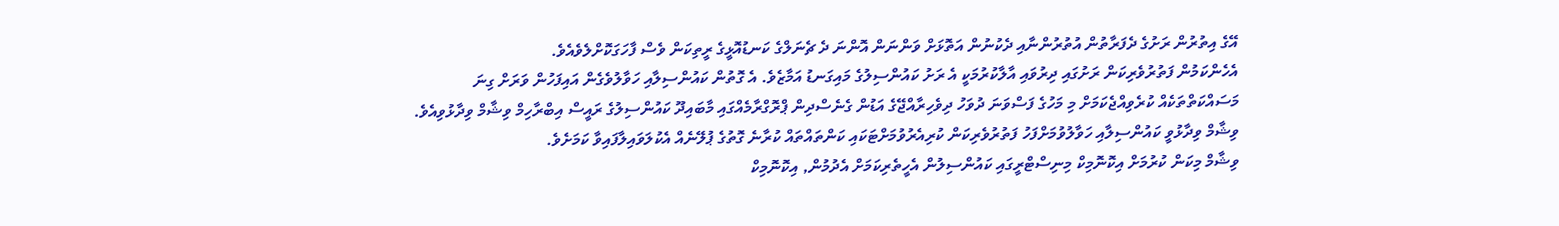އޭގެ އިތުރުން ރަށުގެ ދެފަރާތުން އުތުރުންނާއި ދެކުނުން އަތޮޅަށް ވަންނަން އޮންނަ ދެ ޗެނަލްގެ ކަނޑުއޮޅީގެ ރީތިކަން ވެސް ފާހަގަކޮށްލެވެއެވެ.
އެހެންކަމުން ފަތުރުވެރިކަން ރަށުގައި ދިރުވައި އާލާކުރުމަކީ އެ ރަށު ކައުންސިލުގެ މައިގަނޑު އަމާޒެވެ. އެ ގޮތުން ކައުންސިލާއި ހަވާލުވެގެން އައިފަހުން ވަރަށް ގިނަ މަސައްކަތްތަކެއް ކުރެވިއްޖެކަމަށް މި މަހުގެ ފަސްވަނަ ދުވަހު ދިވެހިރާއްޖޭގެ އަޑުން ގެނެސްދިން ޕްރޮގްރާމެއްގައި މާބައިދޫ ކައުންސިލުގެ ރައީސް އިބްރާހިމް ވިޝާމް ވިދާޅުވިއެވެ.
ވިޝާމް ވިދާޅުވީ ކައުންސިލާއި ހަވާލުވުމަށްފަހު ފަތުރުވެރިކަން ކުރިއެރުވުމަށްޓަކައި ކަންތައްތައް ކުރާނެ ގޮތުގެ ޕުލޭނެއް އެކުލަވައިލާފައިވާ ކަމަށެވެ.
ވިޝާމް މިކަން ކުރުމަށް އިކޮނޮމިކް މިނިސްޓްރީގައި ކައުންސިލުން އެހީތެރިކަމަށް އެދުމުން, އިކޮނޮމިކް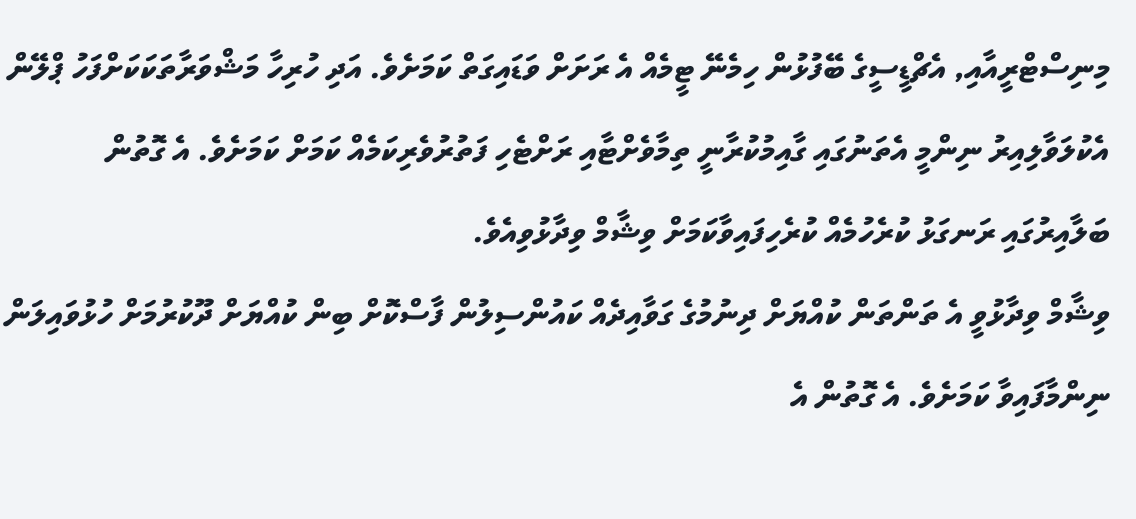މިނިސްޓްރީއާއި, އެޗްޑީސީގެ ބޭފުޅުން ހިމެނޭ ޓީމެއް އެ ރަށަށް ވަޑައިގަތް ކަމަށެވެ. އަދި ހުރިހާ މަޝްވަރާތަކަކަށްފަހު ޕްލޭން އެކުލަވާލިއިރު ނިންމީ އެތަނުގައި ގާއިމުކުރާނީ ތިމާވެށްޓާއި ރަށްޓެހި ފަތުރުވެރިކަމެއް ކަމަށް ކަމަށެވެ. އެ ގޮތުން ބަލާއިރުގައި ރަނގަޅު ކުރެހުމެއް ކުރެހިފައިވާކަމަށް ވިޝާމް ވިދާޅުވިއެވެ.
ވިޝާމް ވިދާޅުވީ އެ ތަންތަން ކުއްޔަށް ދިނުމުގެ ގަވާއިދެއް ކައުންސިލުން ފާސްކޮށް ބިން ކުއްޔަށް ދޫކުރުމަށް ހުޅުވައިލަން ނިންމާފައިވާ ކަމަށެވެ. އެ ގޮތުން އެ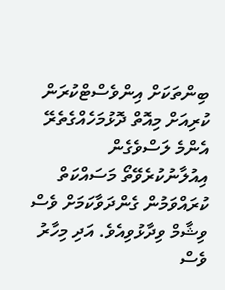ބިންތަކަށް އިންވެސްޓްކުރަން ކުރިއަށް މިއޮތް ދޮޅުމަހެއްގެތެރޭ އެންމެ ލަސްވެގެން އިއުލާނުކުރެވޭތޯ މަސައްކަތް ކުރައްވަމުން ގެންދަވާކަމަށް ވެސް ވިޝާމް ވިދާޅުވިއެވެ. އަދި މިހާރު ވެސް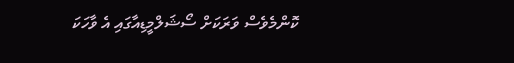ކޮންމެވެސް ވަރަކަށް ސޯޝަލްމީޑިއާގައި އެ ވާހަކަ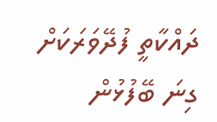ދައްކާތީ ފުދޭވަރަކަށް ގިނަ ބޭފުޅުން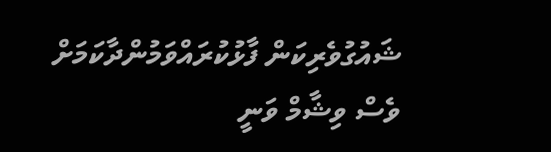ޝައުގުވެރިކަން ފާޅުކުރައްވަމުންދާކަމަށް ވެސް ވިޝާމް ވަނީ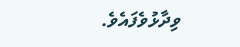ވިދާޅުވެފައެވެ.